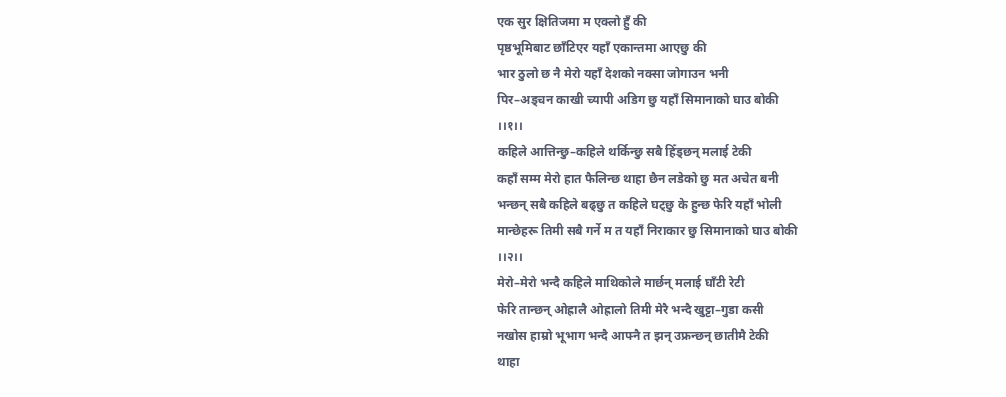एक सुर क्षितिजमा म एक्लो हुँ की
पृष्ठभूमिबाट छाँटिएर यहाँ एकान्तमा आएछु की
भार ठुलो छ नै मेरो यहाँ देशको नक्सा जोगाउन भनी
पिर–अड्चन काखी च्यापी अडिग छु यहाँ सिमानाको घाउ बोकी
।।१।।
कहिले आत्तिन्छु–कहिले थर्किन्छु सबै हिँड्छन् मलाई टेकी
कहाँ सम्म मेरो हात फैलिन्छ थाहा छैन लडेको छु मत अचेत बनी
भन्छन् सबै कहिले बढ्छु त कहिले घट्छु के हुन्छ फेरि यहाँ भोली
मान्छेहरू तिमी सबै गर्ने म त यहाँ निराकार छु सिमानाको घाउ बोकी
।।२।।
मेरो–मेरो भन्दै कहिले माथिकोले मार्छन् मलाई घाँटी रेटी
फेरि तान्छन् ओह्रालै ओह्रालो तिमी मेरै भन्दै खुट्टा–गुडा कसी
नखोस हाम्रो भूभाग भन्दै आफ्नै त झन् उफ्रन्छन् छातीमै टेकी
थाहा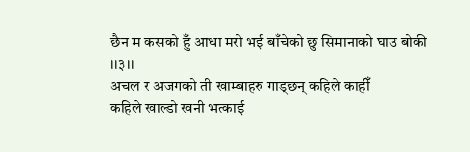छैन म कसको हुँ आधा मरो भई बाँचेको छु सिमानाको घाउ बोकी
।।३।।
अचल र अजगको ती खाम्बाहरु गाड्छन् कहिले काहीँ
कहिले खाल्डो खनी भत्काई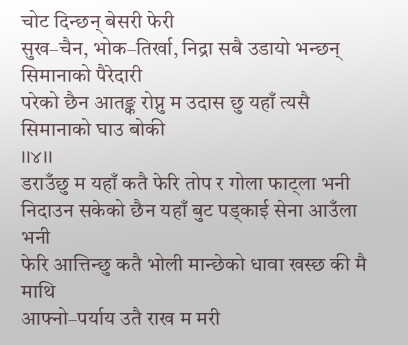चोट दिन्छन् बेसरी फेरी
सुख–चैन, भोक–तिर्खा, निद्रा सबै उडायो भन्छन् सिमानाको पैरेदारी
परेको छैन आतङ्क रोप्नु म उदास छु यहाँ त्यसै सिमानाको घाउ बोकी
।।४।।
डराउँछु म यहाँ कतै फेरि तोप र गोला फाट्ला भनी
निदाउन सकेको छैन यहाँ बुट पड्काई सेना आउँला भनी
फेरि आत्तिन्छु कतै भोली मान्छेको धावा खस्छ की मै माथि
आफ्नो–पर्याय उतै राख म मरी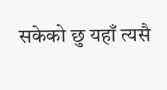सकेको छु यहाँ त्यसै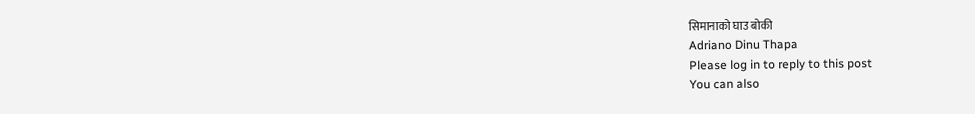सिमानाको घाउ बोकी
Adriano Dinu Thapa
Please log in to reply to this post
You can also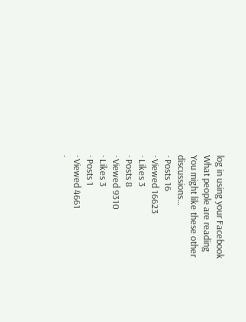log in using your Facebook
What people are reading
You might like these other discussions...
· Posts 16
· Viewed 16623
· Likes 3
· Posts 8
· Viewed 9310
· Likes 3
· Posts 1
· Viewed 4661
·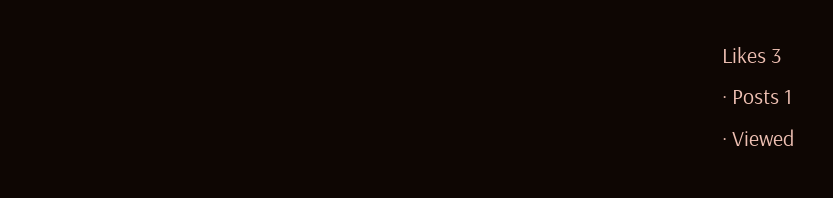Likes 3
· Posts 1
· Viewed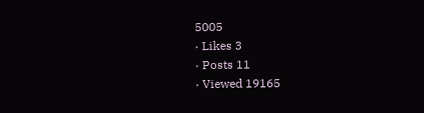5005
· Likes 3
· Posts 11
· Viewed 19165